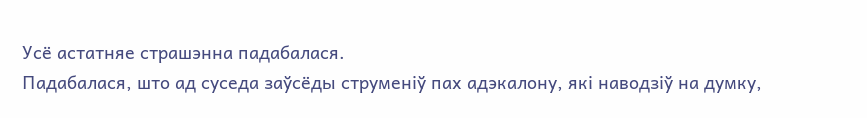Усё астатняе страшэнна падабалася.
Падабалася, што ад суседа заўсёды струменiў пах адэкалону, якi наводзiў на думку,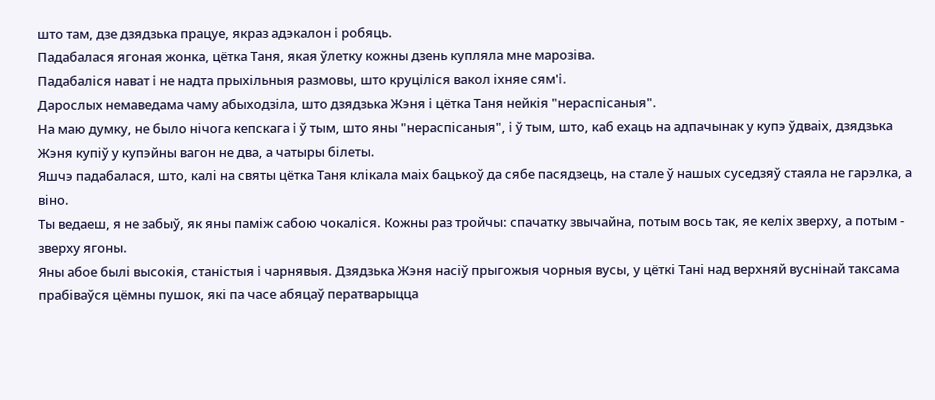што там, дзе дзядзька працуе, якраз адэкалон i робяць.
Падабалася ягоная жонка, цётка Таня, якая ўлетку кожны дзень купляла мне марозiва.
Падабалiся нават i не надта прыхiльныя размовы, што круцiлiся вакол iхняе сям'i.
Дарослых немаведама чаму абыходзiла, што дзядзька Жэня i цётка Таня нейкiя "нераспiсаныя".
На маю думку, не было нiчога кепскага i ў тым, што яны "нераспiсаныя", i ў тым, што, каб ехаць на адпачынак у купэ ўдваiх, дзядзька Жэня купiў у купэйны вагон не два, а чатыры бiлеты.
Яшчэ падабалася, што, калi на святы цётка Таня клiкала маiх бацькоў да сябе пасядзець, на стале ў нашых суседзяў стаяла не гарэлка, а вiно.
Ты ведаеш, я не забыў, як яны памiж сабою чокалiся. Кожны раз тройчы: спачатку звычайна, потым вось так, яе келiх зверху, а потым - зверху ягоны.
Яны абое былi высокiя, станiстыя i чарнявыя. Дзядзька Жэня насiў прыгожыя чорныя вусы, у цёткi Танi над верхняй вуснiнай таксама прабiваўся цёмны пушок, якi па часе абяцаў ператварыцца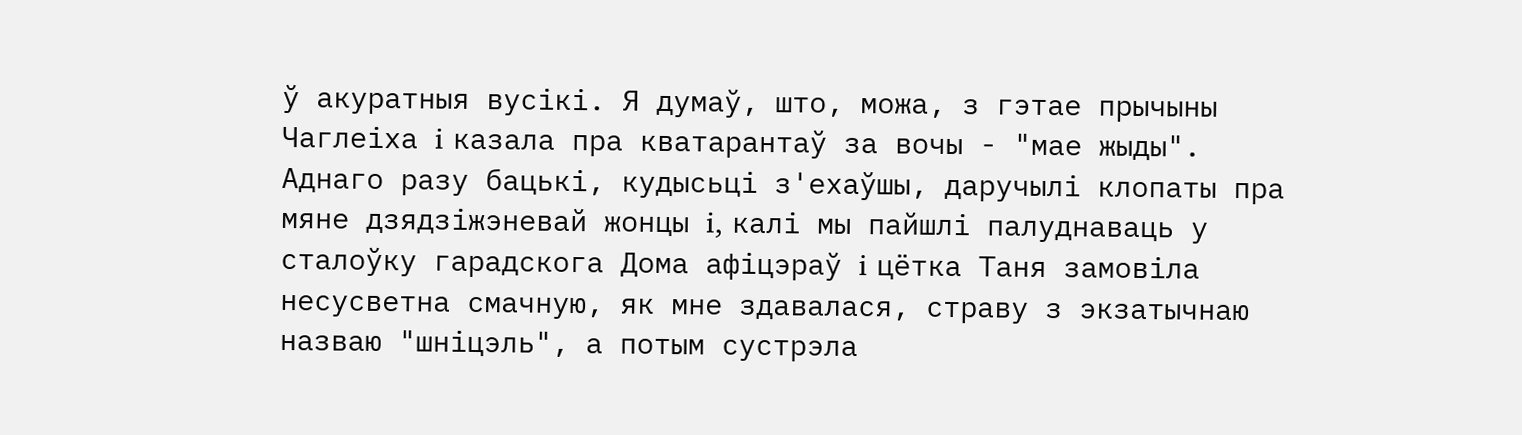ў акуратныя вусiкi. Я думаў, што, можа, з гэтае прычыны Чаглеiха i казала пра кватарантаў за вочы - "мае жыды".
Аднаго разу бацькi, кудысьцi з'ехаўшы, даручылi клопаты пра мяне дзядзiжэневай жонцы i, калi мы пайшлi палуднаваць у сталоўку гарадскога Дома афiцэраў i цётка Таня замовiла несусветна смачную, як мне здавалася, страву з экзатычнаю назваю "шнiцэль", а потым сустрэла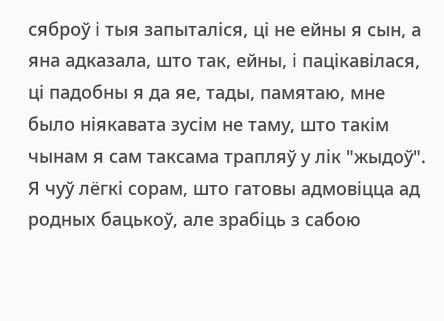сяброў i тыя запыталiся, цi не ейны я сын, а яна адказала, што так, ейны, i пацiкавiлася, цi падобны я да яе, тады, памятаю, мне было нiякавата зусiм не таму, што такiм чынам я сам таксама трапляў у лiк "жыдоў". Я чуў лёгкi сорам, што гатовы адмовiцца ад родных бацькоў, але зрабiць з сабою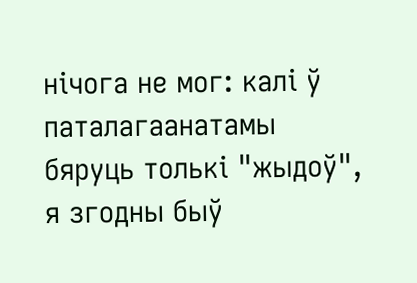нiчога не мог: калi ў паталагаанатамы бяруць толькi "жыдоў", я згодны быў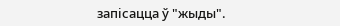запiсацца ў "жыды".